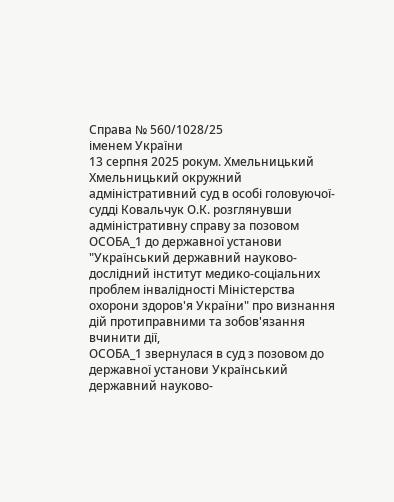Справа № 560/1028/25
іменем України
13 серпня 2025 рокум. Хмельницький
Хмельницький окружний адміністративний суд в особі головуючої-судді Ковальчук О.К. розглянувши адміністративну справу за позовом ОСОБА_1 до державної установи "Український державний науково-дослідний інститут медико-соціальних проблем інвалідності Міністерства охорони здоров'я України" про визнання дій протиправними та зобов'язання вчинити дії,
ОСОБА_1 звернулася в суд з позовом до державної установи Український державний науково-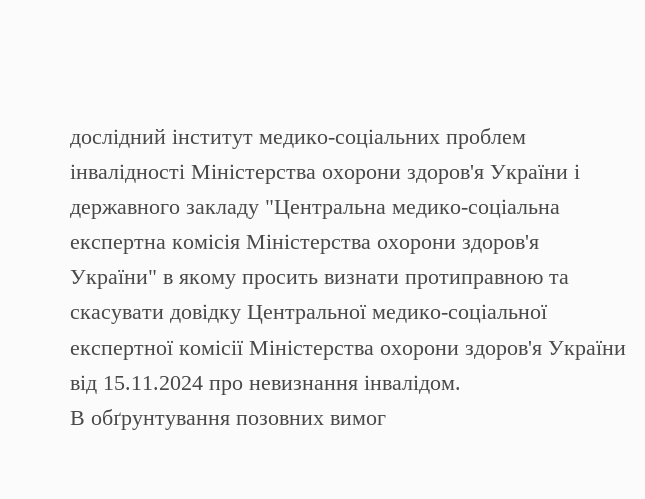дослідний інститут медико-соціальних проблем інвалідності Міністерства охорони здоров'я України і державного закладу "Центральна медико-соціальна експертна комісія Міністерства охорони здоров'я України" в якому просить визнати протиправною та скасувати довідку Центральної медико-соціальної експертної комісії Міністерства охорони здоров'я України від 15.11.2024 про невизнання інвалідом.
В обґрунтування позовних вимог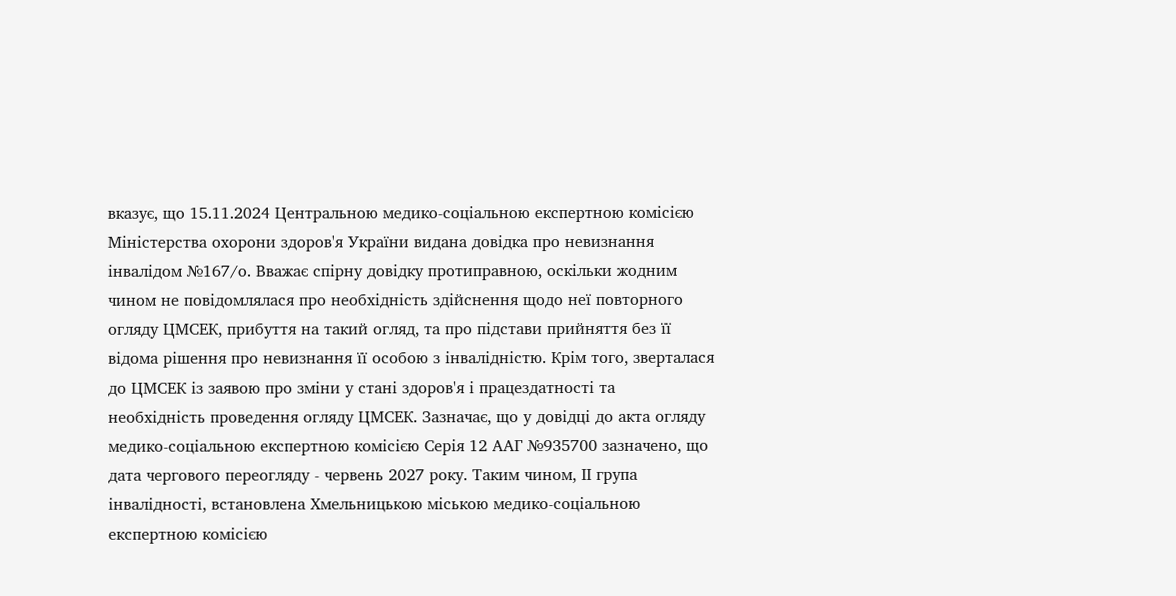вказує, що 15.11.2024 Центральною медико-соціальною експертною комісією Міністерства охорони здоров'я України видана довідка про невизнання інвалідом №167/о. Вважає спірну довідку протиправною, оскільки жодним чином не повідомлялася про необхідність здійснення щодо неї повторного огляду ЦМСЕК, прибуття на такий огляд, та про підстави прийняття без її відома рішення про невизнання її особою з інвалідністю. Крім того, зверталася до ЦМСЕК із заявою про зміни у стані здоров'я і працездатності та необхідність проведення огляду ЦМСЕК. Зазначає, що у довідці до акта огляду медико-соціальною експертною комісією Серія 12 ААГ №935700 зазначено, що дата чергового переогляду - червень 2027 року. Таким чином, ІІ група інвалідності, встановлена Хмельницькою міською медико-соціальною експертною комісією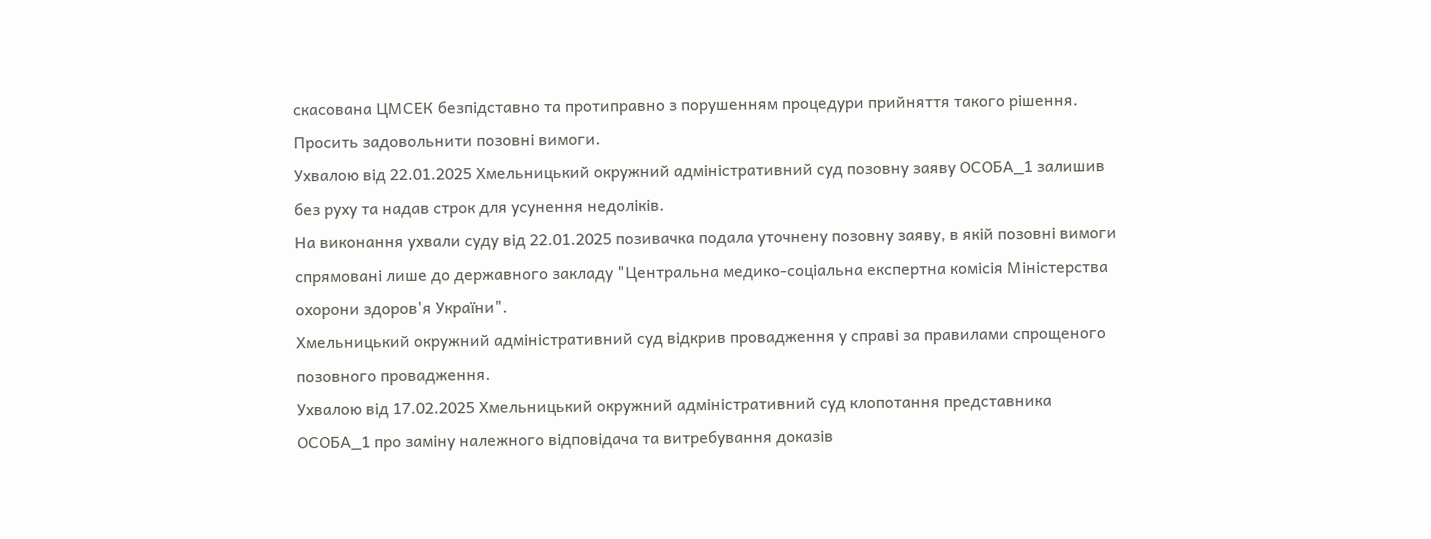скасована ЦМСЕК безпідставно та протиправно з порушенням процедури прийняття такого рішення. Просить задовольнити позовні вимоги.
Ухвалою від 22.01.2025 Хмельницький окружний адміністративний суд позовну заяву ОСОБА_1 залишив без руху та надав строк для усунення недоліків.
На виконання ухвали суду від 22.01.2025 позивачка подала уточнену позовну заяву, в якій позовні вимоги спрямовані лише до державного закладу "Центральна медико-соціальна експертна комісія Міністерства охорони здоров'я України".
Хмельницький окружний адміністративний суд відкрив провадження у справі за правилами спрощеного позовного провадження.
Ухвалою від 17.02.2025 Хмельницький окружний адміністративний суд клопотання представника ОСОБА_1 про заміну належного відповідача та витребування доказів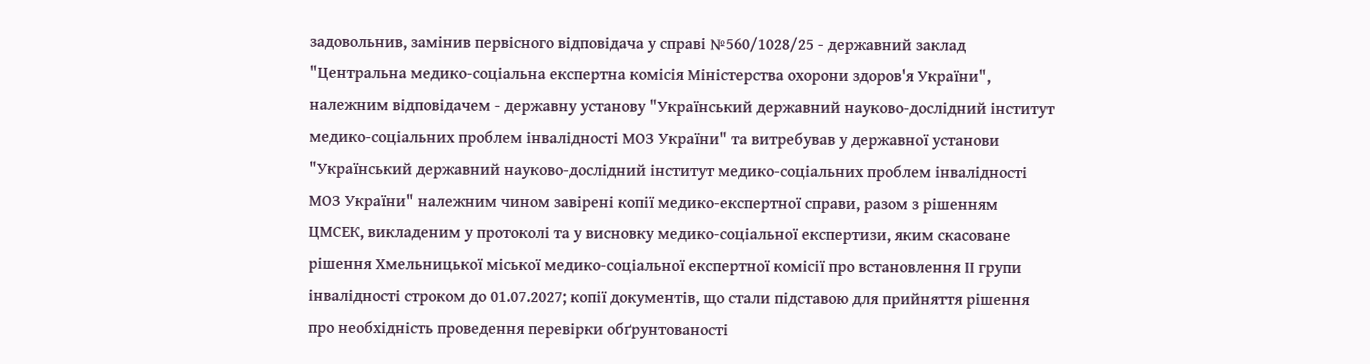задовольнив, замінив первісного відповідача у справі №560/1028/25 - державний заклад "Центральна медико-соціальна експертна комісія Міністерства охорони здоров'я України", належним відповідачем - державну установу "Український державний науково-дослідний інститут медико-соціальних проблем інвалідності МОЗ України" та витребував у державної установи "Український державний науково-дослідний інститут медико-соціальних проблем інвалідності МОЗ України" належним чином завірені копії медико-експертної справи, разом з рішенням ЦМСЕК, викладеним у протоколі та у висновку медико-соціальної експертизи, яким скасоване рішення Хмельницької міської медико-соціальної експертної комісії про встановлення ІІ групи інвалідності строком до 01.07.2027; копії документів, що стали підставою для прийняття рішення про необхідність проведення перевірки обґрунтованості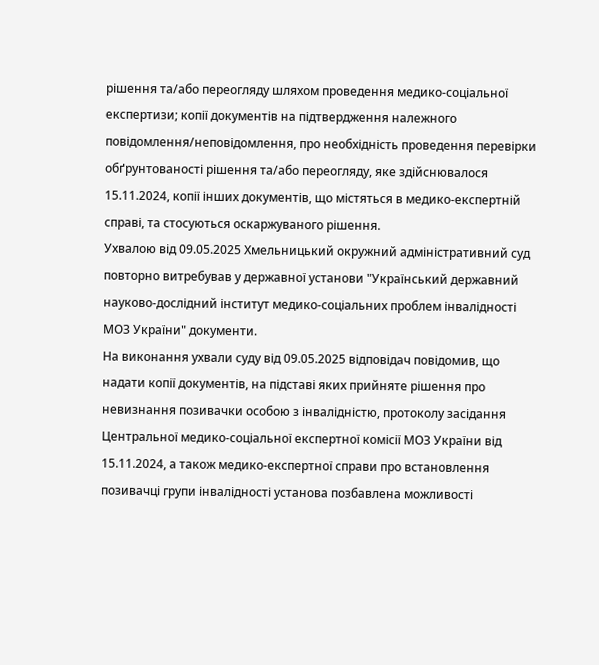рішення та/або переогляду шляхом проведення медико-соціальної експертизи; копії документів на підтвердження належного повідомлення/неповідомлення, про необхідність проведення перевірки обґрунтованості рішення та/або переогляду, яке здійснювалося 15.11.2024, копії інших документів, що містяться в медико-експертній справі, та стосуються оскаржуваного рішення.
Ухвалою від 09.05.2025 Хмельницький окружний адміністративний суд повторно витребував у державної установи "Український державний науково-дослідний інститут медико-соціальних проблем інвалідності МОЗ України" документи.
На виконання ухвали суду від 09.05.2025 відповідач повідомив, що надати копії документів, на підставі яких прийняте рішення про невизнання позивачки особою з інвалідністю, протоколу засідання Центральної медико-соціальної експертної комісії МОЗ України від 15.11.2024, а також медико-експертної справи про встановлення позивачці групи інвалідності установа позбавлена можливості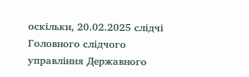оскільки, 20.02.2025 слідчі Головного слідчого управління Державного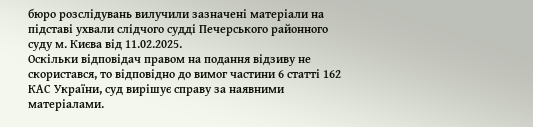бюро розслідувань вилучили зазначені матеріали на підставі ухвали слідчого судді Печерського районного суду м. Києва від 11.02.2025.
Оскільки відповідач правом на подання відзиву не скористався, то відповідно до вимог частини 6 статті 162 КАС України, суд вирішує справу за наявними матеріалами.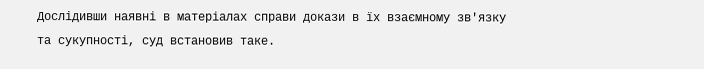Дослідивши наявні в матеріалах справи докази в їх взаємному зв'язку та сукупності, суд встановив таке.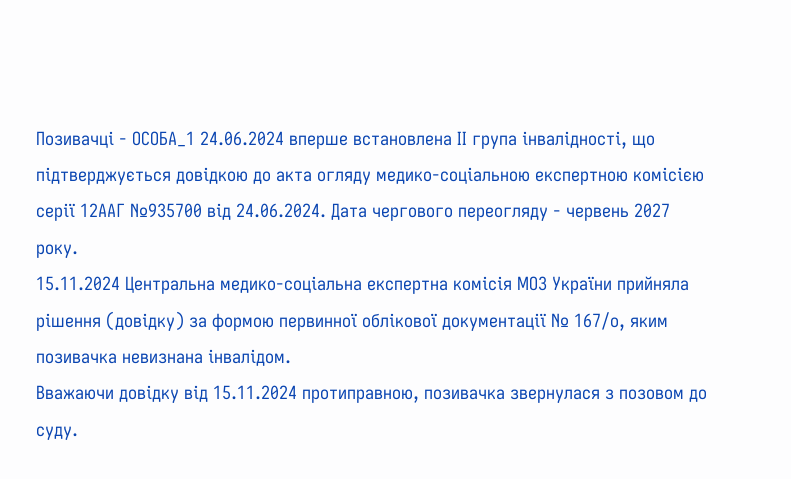Позивачці - ОСОБА_1 24.06.2024 вперше встановлена ІІ група інвалідності, що підтверджується довідкою до акта огляду медико-соціальною експертною комісією серії 12ААГ №935700 від 24.06.2024. Дата чергового переогляду - червень 2027 року.
15.11.2024 Центральна медико-соціальна експертна комісія МОЗ України прийняла рішення (довідку) за формою первинної облікової документації № 167/о, яким позивачка невизнана інвалідом.
Вважаючи довідку від 15.11.2024 протиправною, позивачка звернулася з позовом до суду.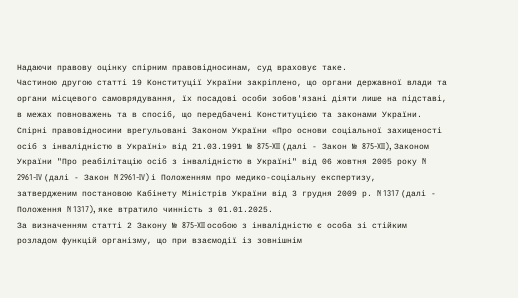Надаючи правову оцінку спірним правовідносинам, суд враховує таке.
Частиною другою статті 19 Конституції України закріплено, що органи державної влади та органи місцевого самоврядування, їх посадові особи зобов'язані діяти лише на підставі, в межах повноважень та в спосіб, що передбачені Конституцією та законами України.
Спірні правовідносини врегульовані Законом України «Про основи соціальної захищеності осіб з інвалідністю в Україні» від 21.03.1991 № 875-XII (далі - Закон № 875-XII), Законом України "Про реабілітацію осіб з інвалідністю в Україні" від 06 жовтня 2005 року N 2961-IV (далі - Закон N 2961-IV) і Положенням про медико-соціальну експертизу, затвердженим постановою Кабінету Міністрів України від 3 грудня 2009 р. N 1317 (далі - Положення N 1317), яке втратило чинність з 01.01.2025.
За визначенням статті 2 Закону № 875-XII особою з інвалідністю є особа зі стійким розладом функцій організму, що при взаємодії із зовнішнім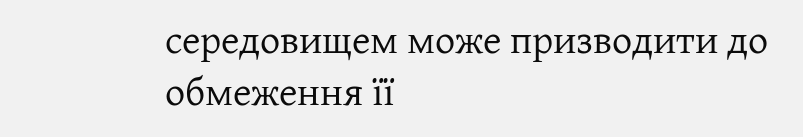середовищем може призводити до обмеження її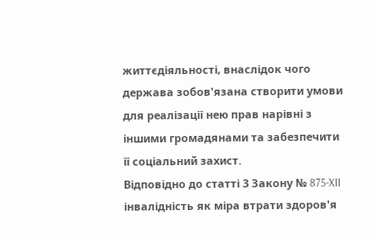життєдіяльності, внаслідок чого держава зобов'язана створити умови для реалізації нею прав нарівні з іншими громадянами та забезпечити її соціальний захист.
Відповідно до статті 3 Закону № 875-XII інвалідність як міра втрати здоров'я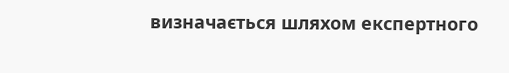визначається шляхом експертного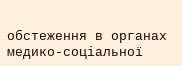обстеження в органах медико-соціальної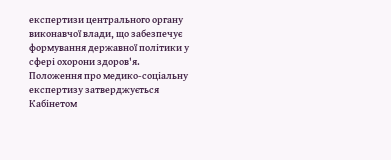експертизи центрального органу виконавчої влади, що забезпечує формування державної політики у сфері охорони здоров'я. Положення про медико-соціальну експертизу затверджується Кабінетом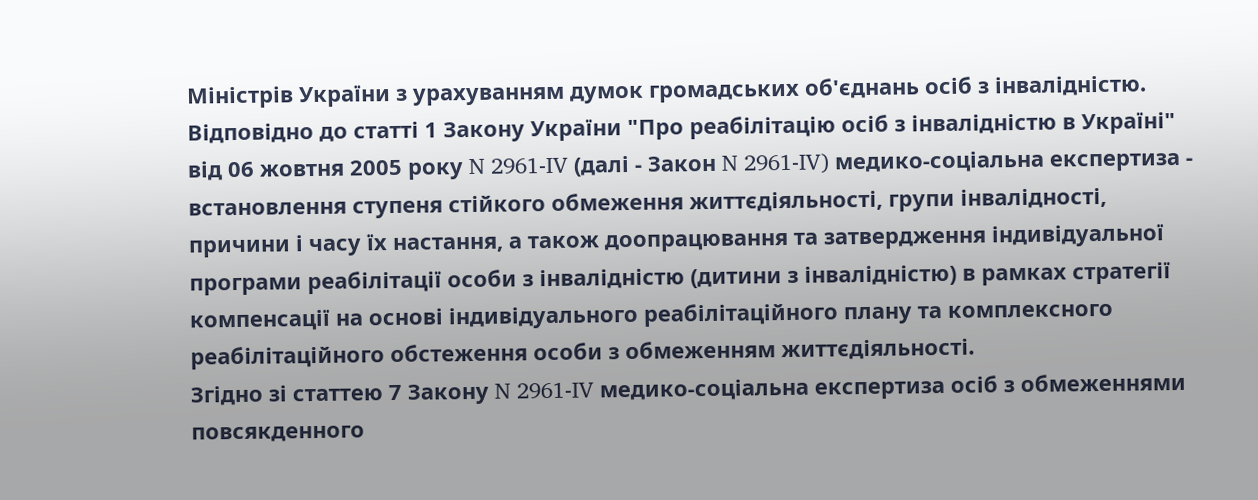Міністрів України з урахуванням думок громадських об'єднань осіб з інвалідністю.
Відповідно до статті 1 Закону України "Про реабілітацію осіб з інвалідністю в Україні" від 06 жовтня 2005 року N 2961-IV (далі - Закон N 2961-IV) медико-соціальна експертиза - встановлення ступеня стійкого обмеження життєдіяльності, групи інвалідності, причини і часу їх настання, а також доопрацювання та затвердження індивідуальної програми реабілітації особи з інвалідністю (дитини з інвалідністю) в рамках стратегії компенсації на основі індивідуального реабілітаційного плану та комплексного реабілітаційного обстеження особи з обмеженням життєдіяльності.
Згідно зі статтею 7 Закону N 2961-IV медико-соціальна експертиза осіб з обмеженнями повсякденного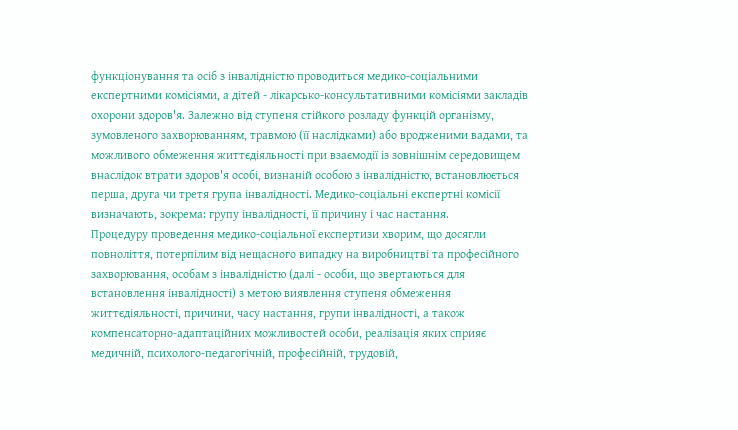функціонування та осіб з інвалідністю проводиться медико-соціальними експертними комісіями, а дітей - лікарсько-консультативними комісіями закладів охорони здоров'я. Залежно від ступеня стійкого розладу функцій організму, зумовленого захворюванням, травмою (її наслідками) або вродженими вадами, та можливого обмеження життєдіяльності при взаємодії із зовнішнім середовищем внаслідок втрати здоров'я особі, визнаній особою з інвалідністю, встановлюється перша, друга чи третя група інвалідності. Медико-соціальні експертні комісії визначають, зокрема: групу інвалідності, її причину і час настання.
Процедуру проведення медико-соціальної експертизи хворим, що досягли повноліття, потерпілим від нещасного випадку на виробництві та професійного захворювання, особам з інвалідністю (далі - особи, що звертаються для встановлення інвалідності) з метою виявлення ступеня обмеження життєдіяльності, причини, часу настання, групи інвалідності, а також компенсаторно-адаптаційних можливостей особи, реалізація яких сприяє медичній, психолого-педагогічній, професійній, трудовій,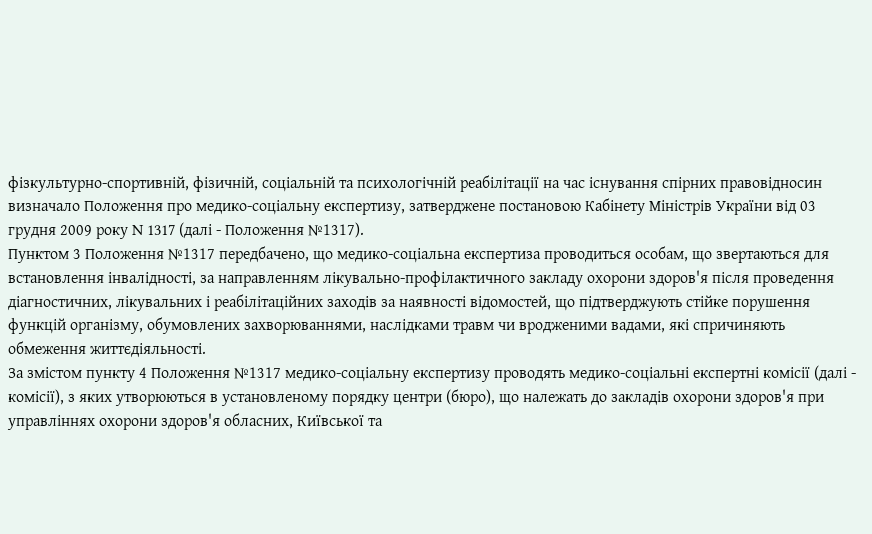фізкультурно-спортивній, фізичній, соціальній та психологічній реабілітації на час існування спірних правовідносин визначало Положення про медико-соціальну експертизу, затверджене постановою Кабінету Міністрів України від 03 грудня 2009 року N 1317 (далі - Положення №1317).
Пунктом 3 Положення №1317 передбачено, що медико-соціальна експертиза проводиться особам, що звертаються для встановлення інвалідності, за направленням лікувально-профілактичного закладу охорони здоров'я після проведення діагностичних, лікувальних і реабілітаційних заходів за наявності відомостей, що підтверджують стійке порушення функцій організму, обумовлених захворюваннями, наслідками травм чи вродженими вадами, які спричиняють обмеження життєдіяльності.
За змістом пункту 4 Положення №1317 медико-соціальну експертизу проводять медико-соціальні експертні комісії (далі - комісії), з яких утворюються в установленому порядку центри (бюро), що належать до закладів охорони здоров'я при управліннях охорони здоров'я обласних, Київської та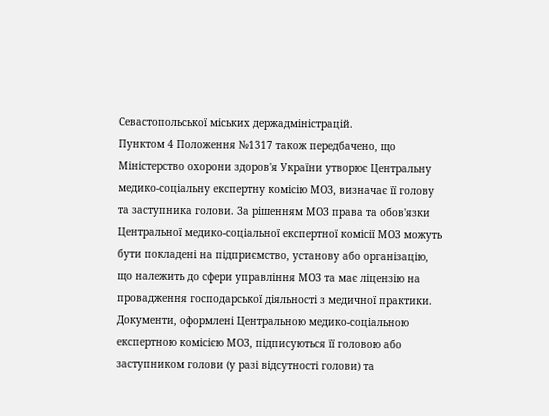Севастопольської міських держадміністрацій.
Пунктом 4 Положення №1317 також передбачено, що Міністерство охорони здоров'я України утворює Центральну медико-соціальну експертну комісію МОЗ, визначає її голову та заступника голови. За рішенням МОЗ права та обов'язки Центральної медико-соціальної експертної комісії МОЗ можуть бути покладені на підприємство, установу або організацію, що належить до сфери управління МОЗ та має ліцензію на провадження господарської діяльності з медичної практики. Документи, оформлені Центральною медико-соціальною експертною комісією МОЗ, підписуються її головою або заступником голови (у разі відсутності голови) та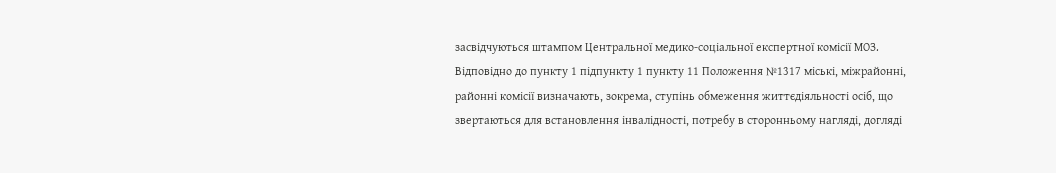засвідчуються штампом Центральної медико-соціальної експертної комісії МОЗ.
Відповідно до пункту 1 підпункту 1 пункту 11 Положення №1317 міські, міжрайонні, районні комісії визначають, зокрема, ступінь обмеження життєдіяльності осіб, що звертаються для встановлення інвалідності, потребу в сторонньому нагляді, догляді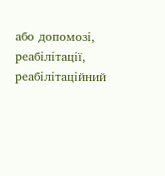або допомозі, реабілітації, реабілітаційний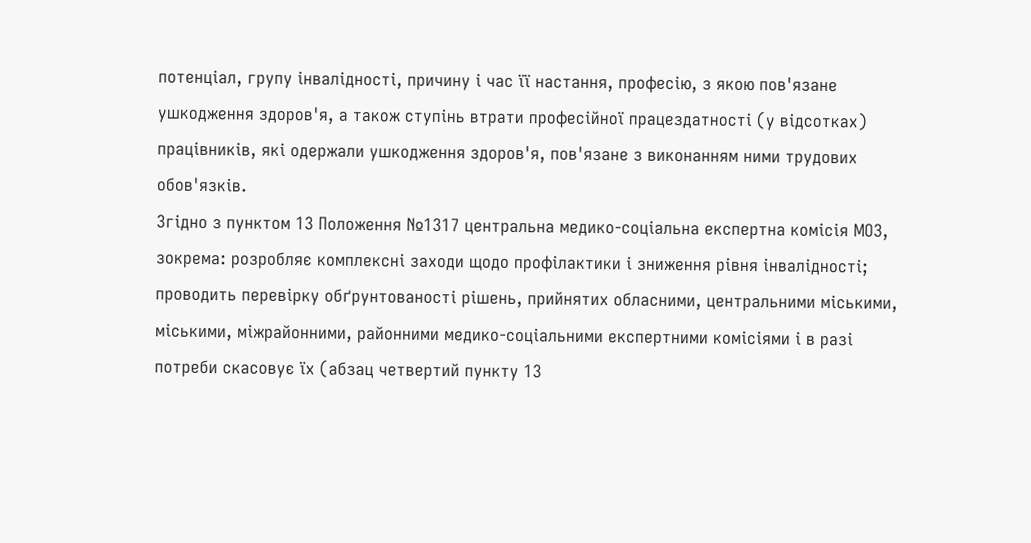потенціал, групу інвалідності, причину і час її настання, професію, з якою пов'язане ушкодження здоров'я, а також ступінь втрати професійної працездатності (у відсотках) працівників, які одержали ушкодження здоров'я, пов'язане з виконанням ними трудових обов'язків.
Згідно з пунктом 13 Положення №1317 центральна медико-соціальна експертна комісія МОЗ, зокрема: розробляє комплексні заходи щодо профілактики і зниження рівня інвалідності;
проводить перевірку обґрунтованості рішень, прийнятих обласними, центральними міськими, міськими, міжрайонними, районними медико-соціальними експертними комісіями і в разі потреби скасовує їх (абзац четвертий пункту 13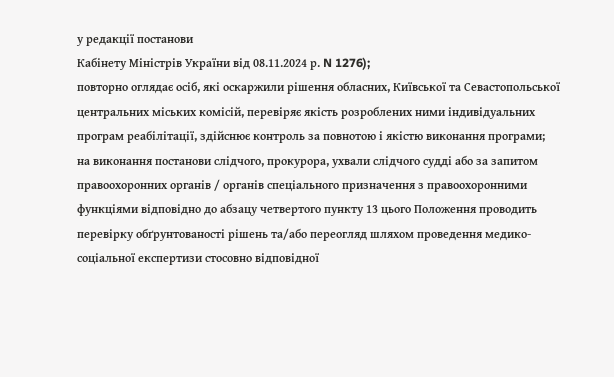у редакції постанови
Кабінету Міністрів України від 08.11.2024 р. N 1276);
повторно оглядає осіб, які оскаржили рішення обласних, Київської та Севастопольської центральних міських комісій, перевіряє якість розроблених ними індивідуальних програм реабілітації, здійснює контроль за повнотою і якістю виконання програми;
на виконання постанови слідчого, прокурора, ухвали слідчого судді або за запитом правоохоронних органів / органів спеціального призначення з правоохоронними функціями відповідно до абзацу четвертого пункту 13 цього Положення проводить перевірку обґрунтованості рішень та/або переогляд шляхом проведення медико-соціальної експертизи стосовно відповідної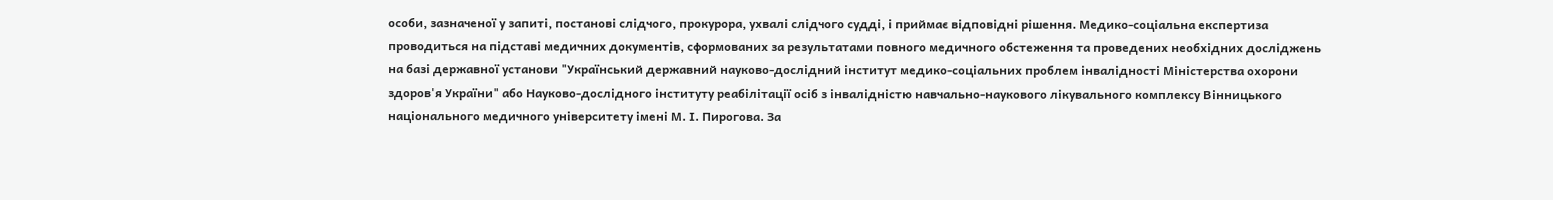особи, зазначеної у запиті, постанові слідчого, прокурора, ухвалі слідчого судді, і приймає відповідні рішення. Медико-соціальна експертиза проводиться на підставі медичних документів, сформованих за результатами повного медичного обстеження та проведених необхідних досліджень на базі державної установи "Український державний науково-дослідний інститут медико-соціальних проблем інвалідності Міністерства охорони здоров'я України" або Науково-дослідного інституту реабілітації осіб з інвалідністю навчально-наукового лікувального комплексу Вінницького національного медичного університету імені М. І. Пирогова. За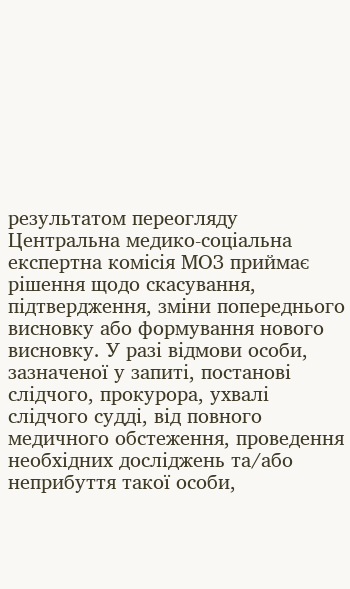результатом переогляду Центральна медико-соціальна експертна комісія МОЗ приймає рішення щодо скасування, підтвердження, зміни попереднього висновку або формування нового висновку. У разі відмови особи, зазначеної у запиті, постанові слідчого, прокурора, ухвалі слідчого судді, від повного медичного обстеження, проведення необхідних досліджень та/або неприбуття такої особи,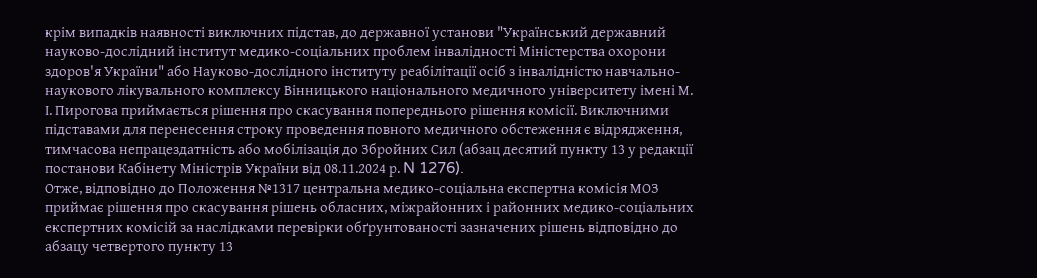крім випадків наявності виключних підстав, до державної установи "Український державний науково-дослідний інститут медико-соціальних проблем інвалідності Міністерства охорони здоров'я України" або Науково-дослідного інституту реабілітації осіб з інвалідністю навчально-наукового лікувального комплексу Вінницького національного медичного університету імені М. І. Пирогова приймається рішення про скасування попереднього рішення комісії. Виключними підставами для перенесення строку проведення повного медичного обстеження є відрядження, тимчасова непрацездатність або мобілізація до Збройних Сил (абзац десятий пункту 13 у редакції постанови Кабінету Міністрів України від 08.11.2024 р. N 1276).
Отже, відповідно до Положення №1317 центральна медико-соціальна експертна комісія МОЗ приймає рішення про скасування рішень обласних, міжрайонних і районних медико-соціальних експертних комісій за наслідками перевірки обґрунтованості зазначених рішень відповідно до абзацу четвертого пункту 13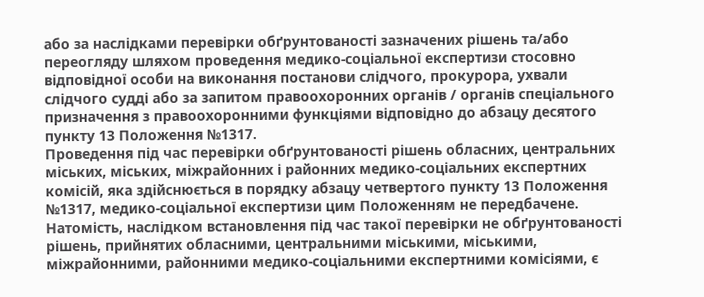або за наслідками перевірки обґрунтованості зазначених рішень та/або переогляду шляхом проведення медико-соціальної експертизи стосовно відповідної особи на виконання постанови слідчого, прокурора, ухвали слідчого судді або за запитом правоохоронних органів / органів спеціального призначення з правоохоронними функціями відповідно до абзацу десятого пункту 13 Положення №1317.
Проведення під час перевірки обґрунтованості рішень обласних, центральних міських, міських, міжрайонних і районних медико-соціальних експертних комісій, яка здійснюється в порядку абзацу четвертого пункту 13 Положення №1317, медико-соціальної експертизи цим Положенням не передбачене. Натомість, наслідком встановлення під час такої перевірки не обґрунтованості рішень, прийнятих обласними, центральними міськими, міськими, міжрайонними, районними медико-соціальними експертними комісіями, є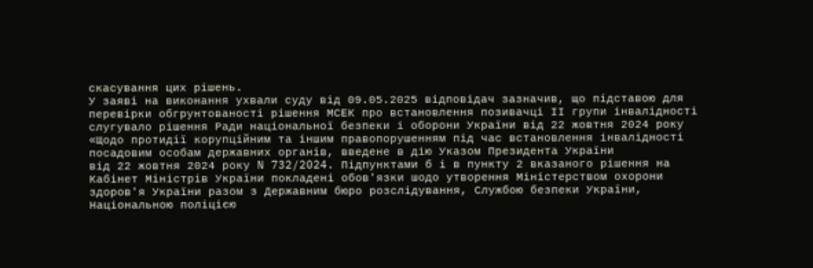скасування цих рішень.
У заяві на виконання ухвали суду від 09.05.2025 відповідач зазначив, що підставою для перевірки обгрунтованості рішення МСЕК про встановлення позивачці ІІ групи інвалідності слугувало рішення Ради національної безпеки і оборони України від 22 жовтня 2024 року «Щодо протидії корупційним та іншим правопорушенням під час встановлення інвалідності посадовим особам державних органів, введене в дію Указом Президента України
від 22 жовтня 2024 року N 732/2024. Підпунктами б і в пункту 2 вказаного рішення на Кабінет Міністрів України покладені обов'язки шодо утворення Міністерством охорони здоров'я України разом з Державним бюро розслідування, Службою безпеки України, Національною поліцією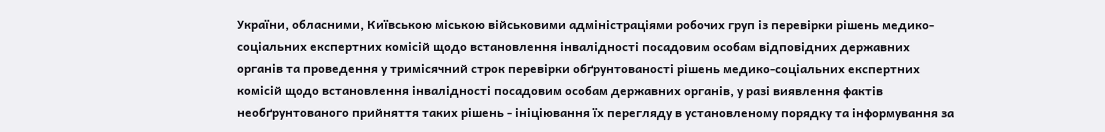України, обласними, Київською міською військовими адміністраціями робочих груп із перевірки рішень медико-соціальних експертних комісій щодо встановлення інвалідності посадовим особам відповідних державних органів та проведення у тримісячний строк перевірки обґрунтованості рішень медико-соціальних експертних комісій щодо встановлення інвалідності посадовим особам державних органів, у разі виявлення фактів необґрунтованого прийняття таких рішень - ініціювання їх перегляду в установленому порядку та інформування за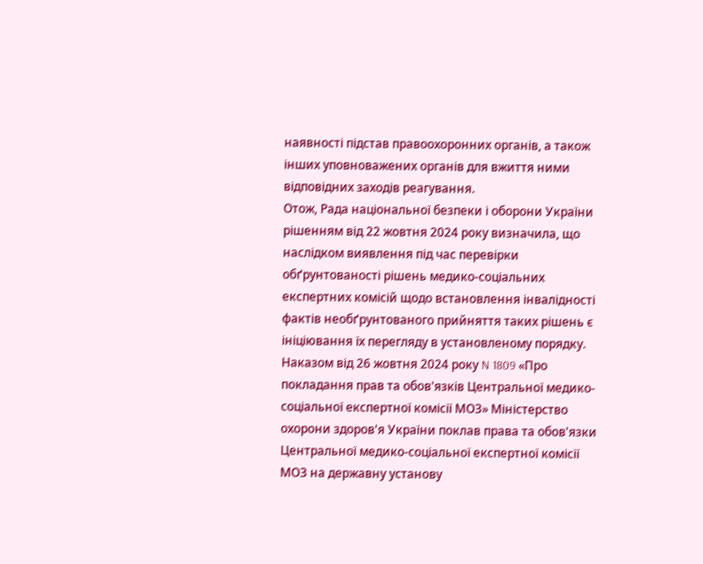наявності підстав правоохоронних органів, а також інших уповноважених органів для вжиття ними відповідних заходів реагування.
Отож, Рада національної безпеки і оборони України рішенням від 22 жовтня 2024 року визначила, що наслідком виявлення під час перевірки обґрунтованості рішень медико-соціальних експертних комісій щодо встановлення інвалідності фактів необґрунтованого прийняття таких рішень є ініціювання їх перегляду в установленому порядку.
Наказом від 26 жовтня 2024 року N 1809 «Про покладання прав та обов'язків Центральної медико-соціальної експертної комісії МОЗ» Міністерство охорони здоров'я України поклав права та обов'язки Центральної медико-соціальної експертної комісії МОЗ на державну установу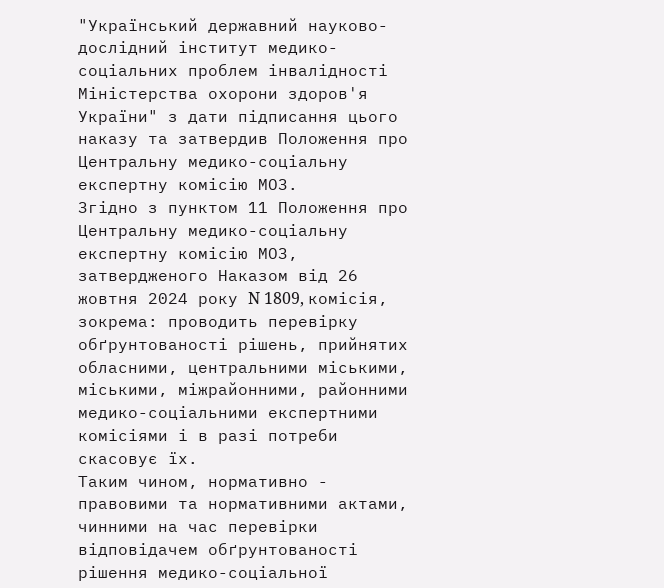"Український державний науково-дослідний інститут медико-соціальних проблем інвалідності Міністерства охорони здоров'я України" з дати підписання цього наказу та затвердив Положення про Центральну медико-соціальну експертну комісію МОЗ.
Згідно з пунктом 11 Положення про Центральну медико-соціальну експертну комісію МОЗ, затвердженого Наказом від 26 жовтня 2024 року N 1809, комісія, зокрема: проводить перевірку обґрунтованості рішень, прийнятих обласними, центральними міськими, міськими, міжрайонними, районними медико-соціальними експертними комісіями і в разі потреби скасовує їх.
Таким чином, нормативно - правовими та нормативними актами, чинними на час перевірки відповідачем обґрунтованості рішення медико-соціальної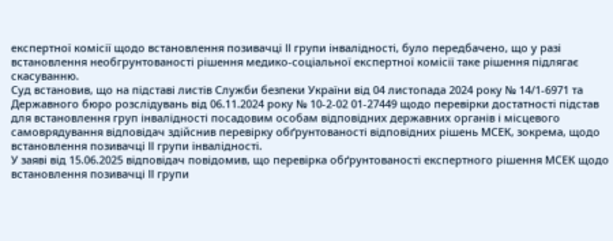експертної комісії щодо встановлення позивачці ІІ групи інвалідності, було передбачено, що у разі встановлення необгрунтованості рішення медико-соціальної експертної комісії таке рішення підлягає скасуванню.
Суд встановив, що на підставі листів Служби безпеки України від 04 листопада 2024 року № 14/1-6971 та Державного бюро розслідувань від 06.11.2024 року № 10-2-02 01-27449 щодо перевірки достатності підстав для встановлення груп інвалідності посадовим особам відповідних державних органів і місцевого самоврядування відповідач здійснив перевірку обґрунтованості відповідних рішень МСЕК, зокрема, щодо встановлення позивачці ІІ групи інвалідності.
У заяві від 15.06.2025 відповідач повідомив, що перевірка обґрунтованості експертного рішення МСЕК щодо встановлення позивачці ІІ групи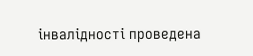інвалідності проведена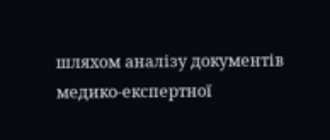шляхом аналізу документів медико-експертної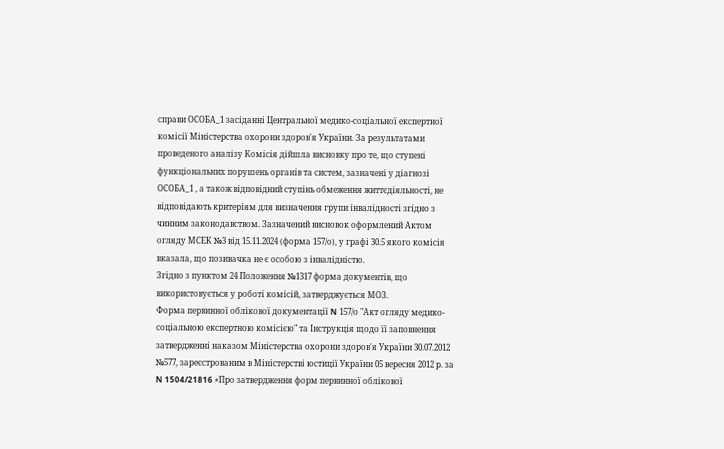справи ОСОБА_1 засіданні Центральної медико-соціальної експертної комісії Міністерства охорони здоров'я України. За результатами проведеного аналізу Комісія дійшла висновку про те, що ступені функціональних порушень органів та систем, зазначені у діагнозі ОСОБА_1 , а також відповідний ступінь обмеження життєдіяльності, не відповідають критеріям для визначення групи інвалідності згідно з чинним законодавством. Зазначений висновок оформлений Актом огляду МСЕК №3 від 15.11.2024 (форма 157/о), у графі 30.5 якого комісія вказала, що позивачка не є особою з інвалідністю.
Згідно з пунктом 24 Положення №1317 форма документів, що використовується у роботі комісій, затверджується МОЗ.
Форма первинної облікової документації N 157/о "Акт огляду медико-соціальною експертною комісією" та Інструкція щодо її заповнення затвердженні наказом Міністерства охорони здоров'я України 30.07.2012 №577, зареєстрованим в Міністерстві юстиції України 05 вересня 2012 р. за N 1504/21816 «Про затвердження форм первинної облікової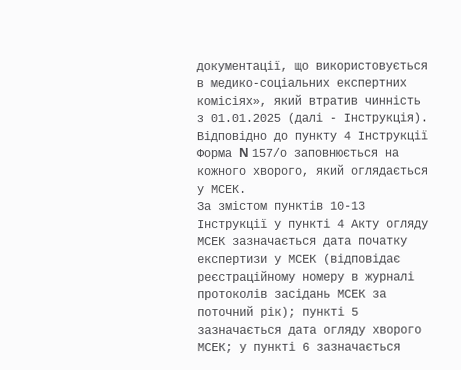документації, що використовується в медико-соціальних експертних комісіях», який втратив чинність з 01.01.2025 (далі - Інструкція).
Відповідно до пункту 4 Інструкції Форма N 157/о заповнюється на кожного хворого, який оглядається у МСЕК.
За змістом пунктів 10-13 Інструкції у пункті 4 Акту огляду МСЕК зазначається дата початку експертизи у МСЕК (відповідає реєстраційному номеру в журналі протоколів засідань МСЕК за поточний рік); пункті 5 зазначається дата огляду хворого МСЕК; у пункті 6 зазначається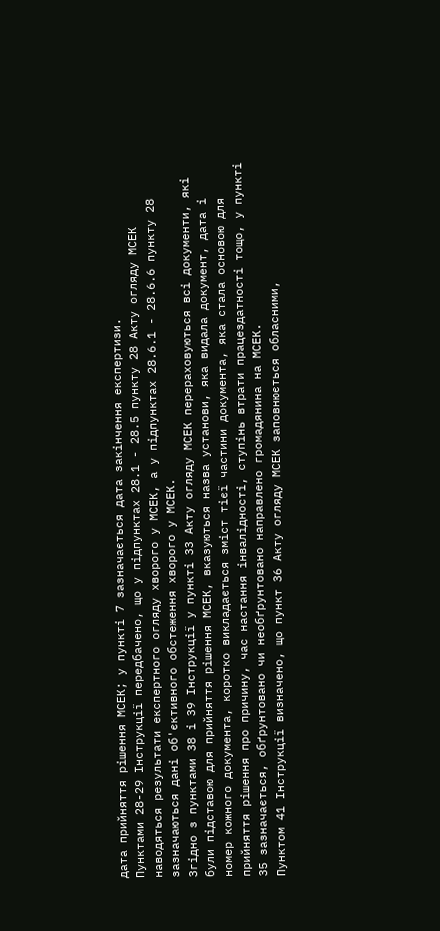дата прийняття рішення МСЕК; у пункті 7 зазначається дата закінчення експертизи.
Пунктами 28-29 Інструкції передбачено, що у підпунктах 28.1 - 28.5 пункту 28 Акту огляду МСЕК наводяться результати експертного огляду хворого у МСЕК, а у підпунктах 28.6.1 - 28.6.6 пункту 28 зазначаються дані об'єктивного обстеження хворого у МСЕК.
Згідно з пунктами 38 і 39 Інструкції у пункті 33 Акту огляду МСЕК перераховуються всі документи, які були підставою для прийняття рішення МСЕК, вказуються назва установи, яка видала документ, дата і номер кожного документа, коротко викладається зміст тієї частини документа, яка стала основою для прийняття рішення про причину, час настання інвалідності, ступінь втрати працездатності тощо, у пункті 35 зазначається, обґрунтовано чи необґрунтовано направлено громадянина на МСЕК.
Пунктом 41 Інструкції визначено, що пункт 36 Акту огляду МСЕК заповнюється обласними,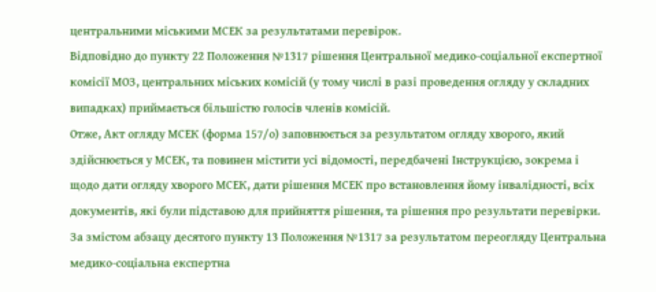центральними міськими МСЕК за результатами перевірок.
Відповідно до пункту 22 Положення №1317 рішення Центральної медико-соціальної експертної комісії МОЗ, центральних міських комісій (у тому числі в разі проведення огляду у складних випадках) приймається більшістю голосів членів комісій.
Отже, Акт огляду МСЕК (форма 157/о) заповнюється за результатом огляду хворого, який здійснюється у МСЕК, та повинен містити усі відомості, передбачені Інструкцією, зокрема і щодо дати огляду хворого МСЕК, дати рішення МСЕК про встановлення йому інвалідності, всіх документів, які були підставою для прийняття рішення, та рішення про результати перевірки.
За змістом абзацу десятого пункту 13 Положення №1317 за результатом переогляду Центральна медико-соціальна експертна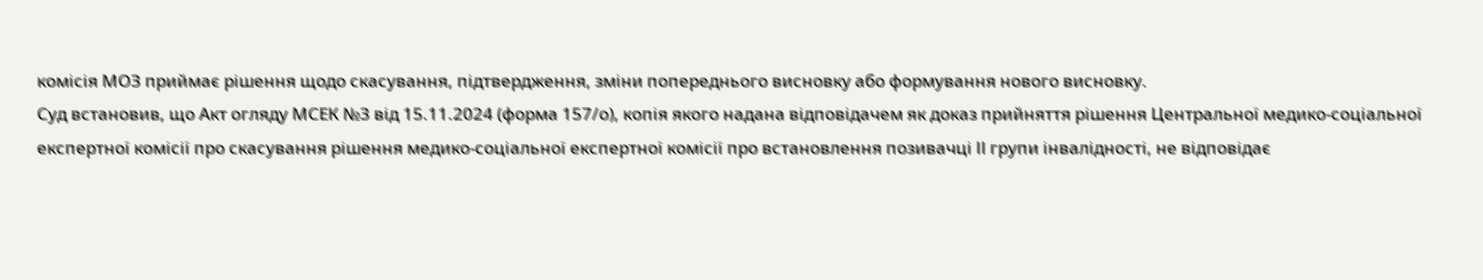комісія МОЗ приймає рішення щодо скасування, підтвердження, зміни попереднього висновку або формування нового висновку.
Суд встановив, що Акт огляду МСЕК №3 від 15.11.2024 (форма 157/о), копія якого надана відповідачем як доказ прийняття рішення Центральної медико-соціальної експертної комісії про скасування рішення медико-соціальної експертної комісії про встановлення позивачці ІІ групи інвалідності, не відповідає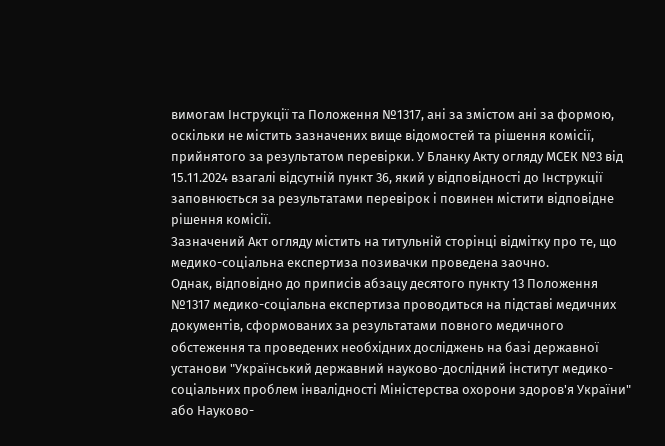вимогам Інструкції та Положення №1317, ані за змістом ані за формою, оскільки не містить зазначених вище відомостей та рішення комісії, прийнятого за результатом перевірки. У Бланку Акту огляду МСЕК №3 від 15.11.2024 взагалі відсутній пункт 36, який у відповідності до Інструкції заповнюється за результатами перевірок і повинен містити відповідне рішення комісії.
Зазначений Акт огляду містить на титульній сторінці відмітку про те, що медико-соціальна експертиза позивачки проведена заочно.
Однак, відповідно до приписів абзацу десятого пункту 13 Положення №1317 медико-соціальна експертиза проводиться на підставі медичних документів, сформованих за результатами повного медичного обстеження та проведених необхідних досліджень на базі державної установи "Український державний науково-дослідний інститут медико-соціальних проблем інвалідності Міністерства охорони здоров'я України" або Науково-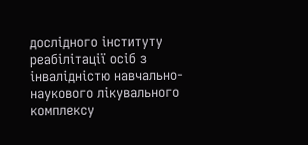дослідного інституту реабілітації осіб з інвалідністю навчально-наукового лікувального комплексу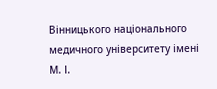Вінницького національного медичного університету імені М. І.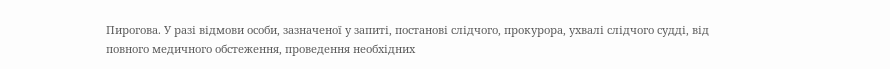Пирогова. У разі відмови особи, зазначеної у запиті, постанові слідчого, прокурора, ухвалі слідчого судді, від повного медичного обстеження, проведення необхідних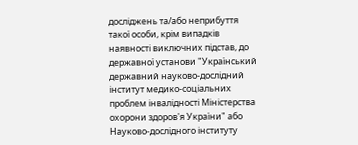досліджень та/або неприбуття такої особи, крім випадків наявності виключних підстав, до державної установи "Український державний науково-дослідний інститут медико-соціальних проблем інвалідності Міністерства охорони здоров'я України" або Науково-дослідного інституту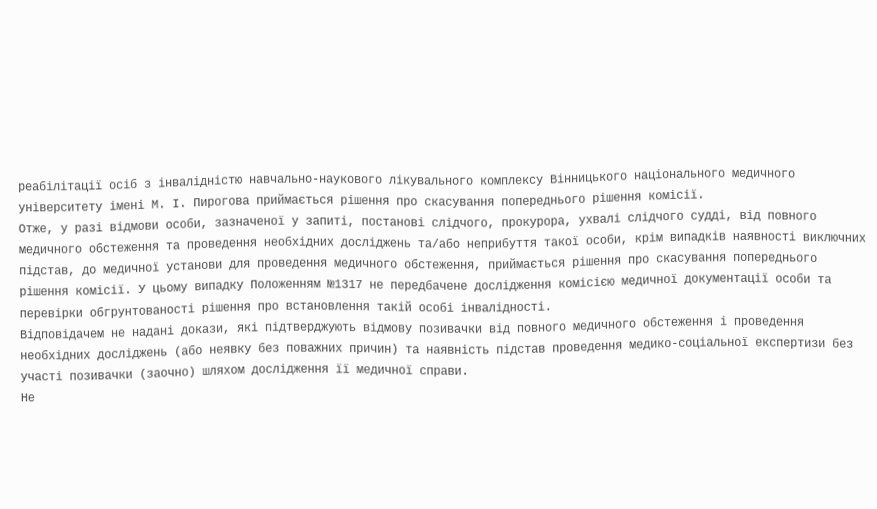реабілітації осіб з інвалідністю навчально-наукового лікувального комплексу Вінницького національного медичного університету імені М. І. Пирогова приймається рішення про скасування попереднього рішення комісії.
Отже, у разі відмови особи, зазначеної у запиті, постанові слідчого, прокурора, ухвалі слідчого судді, від повного медичного обстеження та проведення необхідних досліджень та/або неприбуття такої особи, крім випадків наявності виключних підстав, до медичної установи для проведення медичного обстеження, приймається рішення про скасування попереднього рішення комісії. У цьому випадку Положенням №1317 не передбачене дослідження комісією медичної документації особи та перевірки обгрунтованості рішення про встановлення такій особі інвалідності.
Відповідачем не надані докази, які підтверджують відмову позивачки від повного медичного обстеження і проведення необхідних досліджень (або неявку без поважних причин) та наявність підстав проведення медико-соціальної експертизи без участі позивачки (заочно) шляхом дослідження її медичної справи.
Не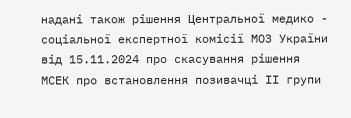надані також рішення Центральної медико - соціальної експертної комісії МОЗ України від 15.11.2024 про скасування рішення МСЕК про встановлення позивачці ІІ групи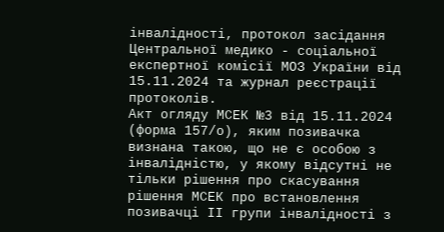інвалідності, протокол засідання Центральної медико - соціальної експертної комісії МОЗ України від 15.11.2024 та журнал реєстрації протоколів.
Акт огляду МСЕК №3 від 15.11.2024 (форма 157/о), яким позивачка визнана такою, що не є особою з інвалідністю, у якому відсутні не тільки рішення про скасування рішення МСЕК про встановлення позивачці ІІ групи інвалідності з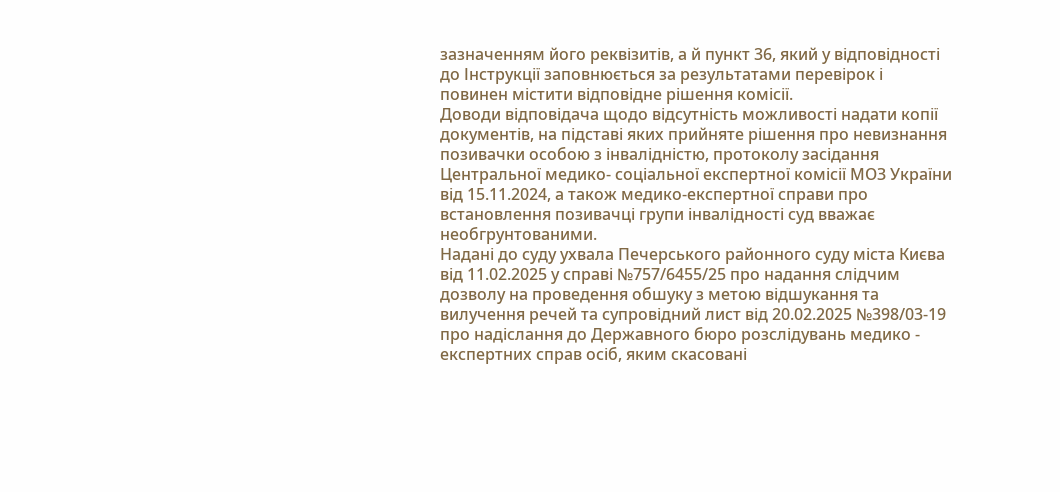зазначенням його реквізитів, а й пункт 36, який у відповідності до Інструкції заповнюється за результатами перевірок і повинен містити відповідне рішення комісії.
Доводи відповідача щодо відсутність можливості надати копії документів, на підставі яких прийняте рішення про невизнання позивачки особою з інвалідністю, протоколу засідання Центральної медико- соціальної експертної комісії МОЗ України від 15.11.2024, а також медико-експертної справи про встановлення позивачці групи інвалідності суд вважає необгрунтованими.
Надані до суду ухвала Печерського районного суду міста Києва від 11.02.2025 у справі №757/6455/25 про надання слідчим дозволу на проведення обшуку з метою відшукання та вилучення речей та супровідний лист від 20.02.2025 №398/03-19 про надіслання до Державного бюро розслідувань медико - експертних справ осіб, яким скасовані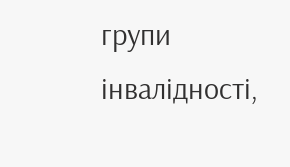групи інвалідності,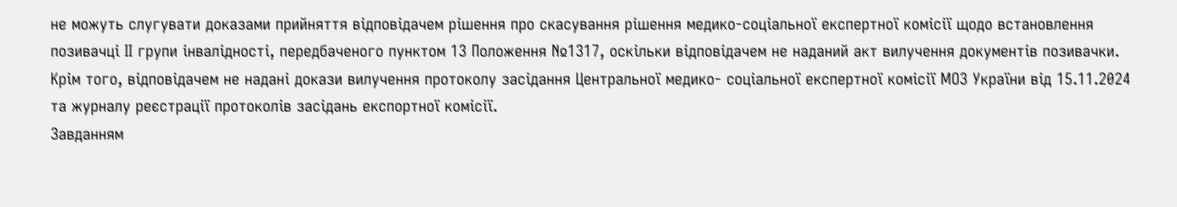не можуть слугувати доказами прийняття відповідачем рішення про скасування рішення медико-соціальної експертної комісії щодо встановлення позивачці ІІ групи інвалідності, передбаченого пунктом 13 Положення №1317, оскільки відповідачем не наданий акт вилучення документів позивачки.
Крім того, відповідачем не надані докази вилучення протоколу засідання Центральної медико- соціальної експертної комісії МОЗ України від 15.11.2024 та журналу реєстрації протоколів засідань експортної комісії.
Завданням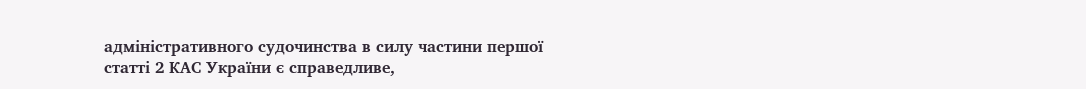адміністративного судочинства в силу частини першої статті 2 КАС України є справедливе,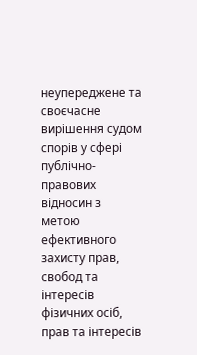неупереджене та своєчасне вирішення судом спорів у сфері публічно-правових відносин з метою ефективного захисту прав, свобод та інтересів фізичних осіб, прав та інтересів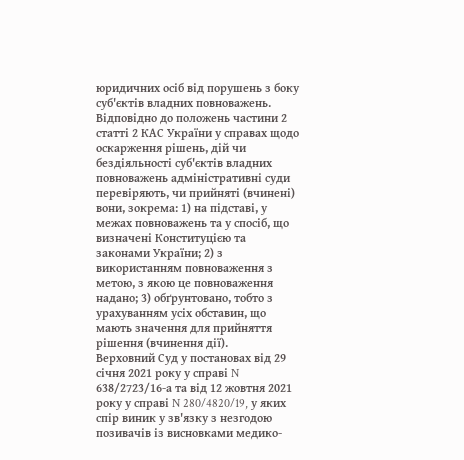юридичних осіб від порушень з боку суб'єктів владних повноважень.
Відповідно до положень частини 2 статті 2 КАС України у справах щодо оскарження рішень, дій чи бездіяльності суб'єктів владних повноважень адміністративні суди перевіряють, чи прийняті (вчинені) вони, зокрема: 1) на підставі, у межах повноважень та у спосіб, що визначені Конституцією та законами України; 2) з використанням повноваження з метою, з якою це повноваження надано; 3) обґрунтовано, тобто з урахуванням усіх обставин, що мають значення для прийняття рішення (вчинення дії).
Верховний Суд у постановах від 29 січня 2021 року у справі N 638/2723/16-а та від 12 жовтня 2021 року у справі N 280/4820/19, у яких спір виник у зв'язку з незгодою позивачів із висновками медико-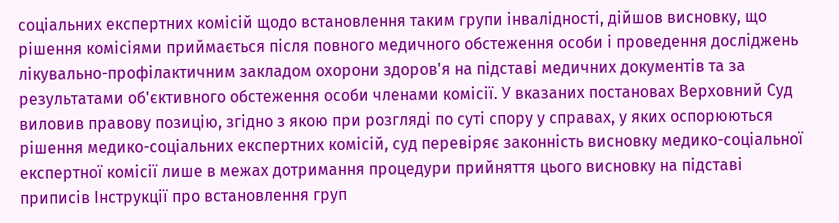соціальних експертних комісій щодо встановлення таким групи інвалідності, дійшов висновку, що рішення комісіями приймається після повного медичного обстеження особи і проведення досліджень лікувально-профілактичним закладом охорони здоров'я на підставі медичних документів та за результатами об'єктивного обстеження особи членами комісії. У вказаних постановах Верховний Суд виловив правову позицію, згідно з якою при розгляді по суті спору у справах, у яких оспорюються рішення медико-соціальних експертних комісій, суд перевіряє законність висновку медико-соціальної експертної комісії лише в межах дотримання процедури прийняття цього висновку на підставі приписів Інструкції про встановлення груп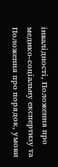інвалідності, Положення про медико-соціальну експертизу та Положення про порядок, умови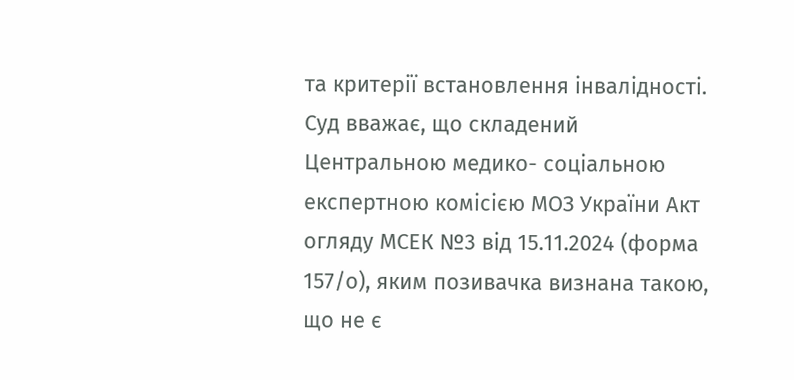та критерії встановлення інвалідності.
Суд вважає, що складений Центральною медико- соціальною експертною комісією МОЗ України Акт огляду МСЕК №3 від 15.11.2024 (форма 157/о), яким позивачка визнана такою, що не є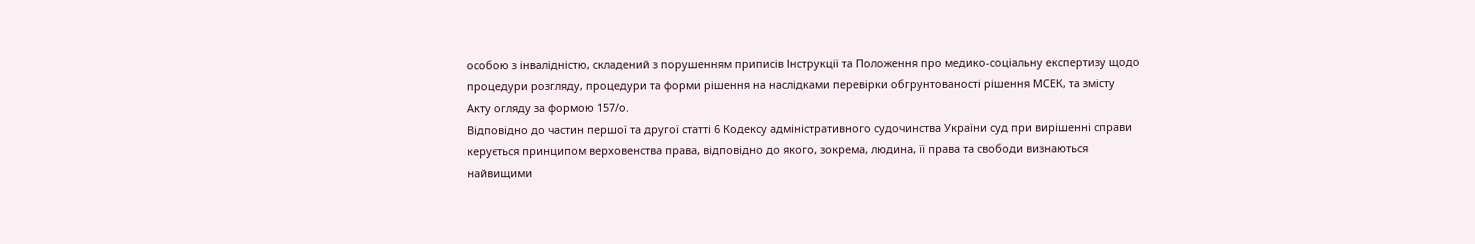особою з інвалідністю, складений з порушенням приписів Інструкції та Положення про медико-соціальну експертизу щодо процедури розгляду, процедури та форми рішення на наслідками перевірки обгрунтованості рішення МСЕК, та змісту Акту огляду за формою 157/о.
Відповідно до частин першої та другої статті 6 Кодексу адміністративного судочинства України суд при вирішенні справи керується принципом верховенства права, відповідно до якого, зокрема, людина, її права та свободи визнаються найвищими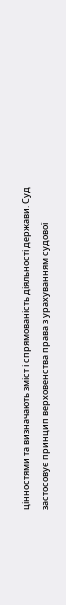цінностями та визначають зміст і спрямованість діяльності держави. Суд застосовує принцип верховенства права з урахуванням судової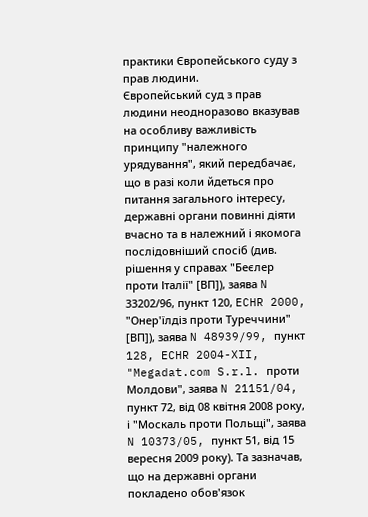практики Європейського суду з прав людини.
Європейський суд з прав людини неодноразово вказував на особливу важливість принципу "належного урядування", який передбачає, що в разі коли йдеться про питання загального інтересу, державні органи повинні діяти вчасно та в належний і якомога послідовніший спосіб (див. рішення у справах "Беєлер проти Італії" [ВП]), заява N 33202/96, пункт 120, ECHR 2000, "Онер'їлдіз проти Туреччини" [ВП]), заява N 48939/99, пункт 128, ECHR 2004-XII, "Megadat.com S.r.l. проти Молдови", заява N 21151/04, пункт 72, від 08 квітня 2008 року, і "Москаль проти Польщі", заява N 10373/05, пункт 51, від 15 вересня 2009 року). Та зазначав, що на державні органи покладено обов'язок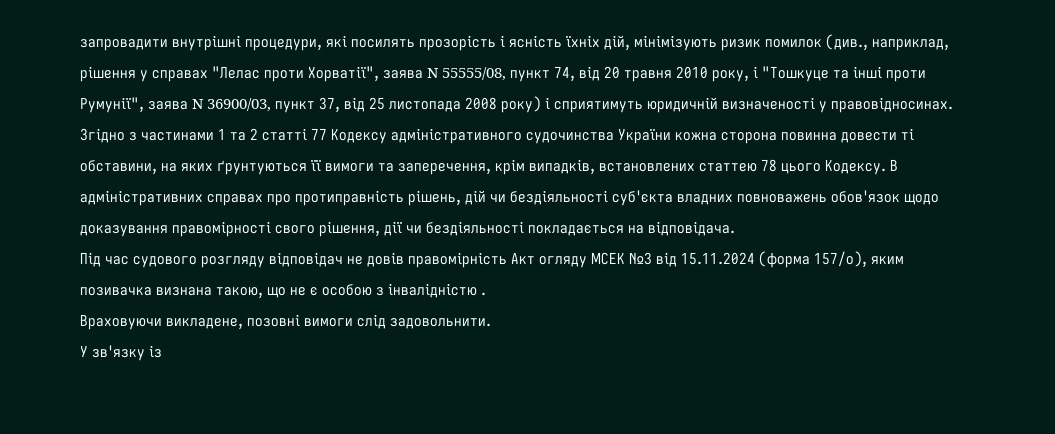запровадити внутрішні процедури, які посилять прозорість і ясність їхніх дій, мінімізують ризик помилок (див., наприклад, рішення у справах "Лелас проти Хорватії", заява N 55555/08, пункт 74, від 20 травня 2010 року, і "Тошкуце та інші проти Румунії", заява N 36900/03, пункт 37, від 25 листопада 2008 року) і сприятимуть юридичній визначеності у правовідносинах.
Згідно з частинами 1 та 2 статті 77 Кодексу адміністративного судочинства України кожна сторона повинна довести ті обставини, на яких ґрунтуються її вимоги та заперечення, крім випадків, встановлених статтею 78 цього Кодексу. В адміністративних справах про протиправність рішень, дій чи бездіяльності суб'єкта владних повноважень обов'язок щодо доказування правомірності свого рішення, дії чи бездіяльності покладається на відповідача.
Під час судового розгляду відповідач не довів правомірність Акт огляду МСЕК №3 від 15.11.2024 (форма 157/о), яким позивачка визнана такою, що не є особою з інвалідністю .
Враховуючи викладене, позовні вимоги слід задовольнити.
У зв'язку із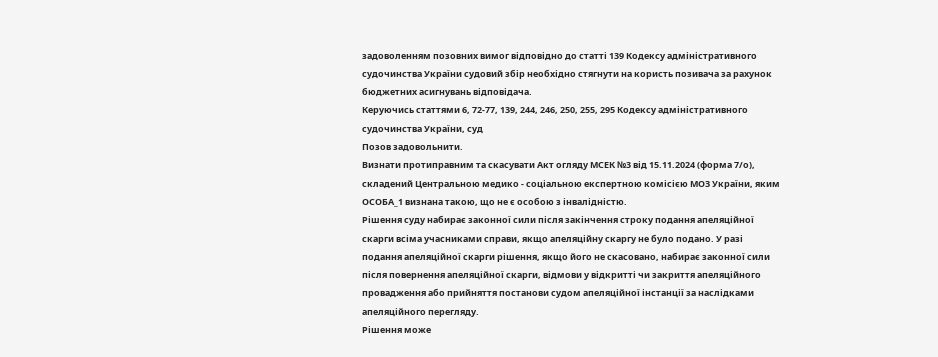задоволенням позовних вимог відповідно до статті 139 Кодексу адміністративного судочинства України судовий збір необхідно стягнути на користь позивача за рахунок бюджетних асигнувань відповідача.
Керуючись статтями 6, 72-77, 139, 244, 246, 250, 255, 295 Кодексу адміністративного судочинства України, суд
Позов задовольнити.
Визнати протиправним та скасувати Акт огляду МСЕК №3 від 15.11.2024 (форма 7/о), складений Центральною медико - соціальною експертною комісією МОЗ України, яким ОСОБА_1 визнана такою, що не є особою з інвалідністю.
Рішення суду набирає законної сили після закінчення строку подання апеляційної скарги всіма учасниками справи, якщо апеляційну скаргу не було подано. У разі подання апеляційної скарги рішення, якщо його не скасовано, набирає законної сили після повернення апеляційної скарги, відмови у відкритті чи закриття апеляційного провадження або прийняття постанови судом апеляційної інстанції за наслідками апеляційного перегляду.
Рішення може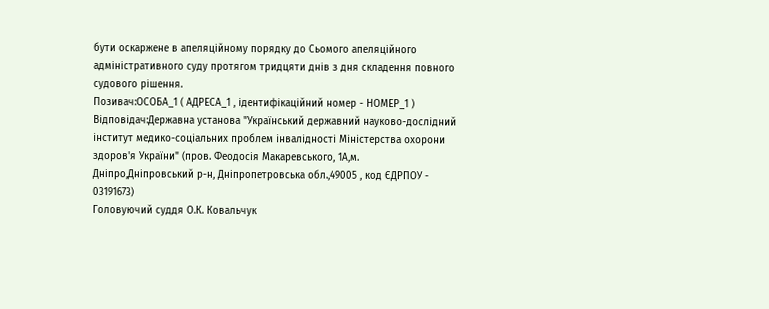бути оскаржене в апеляційному порядку до Сьомого апеляційного адміністративного суду протягом тридцяти днів з дня складення повного судового рішення.
Позивач:ОСОБА_1 ( АДРЕСА_1 , ідентифікаційний номер - НОМЕР_1 )
Відповідач:Державна установа "Український державний науково-дослідний інститут медико-соціальних проблем інвалідності Міністерства охорони здоров'я України" (пров. Феодосія Макаревського, 1А,м. Дніпро,Дніпровський р-н, Дніпропетровська обл.,49005 , код ЄДРПОУ - 03191673)
Головуючий суддя О.К. Ковальчук